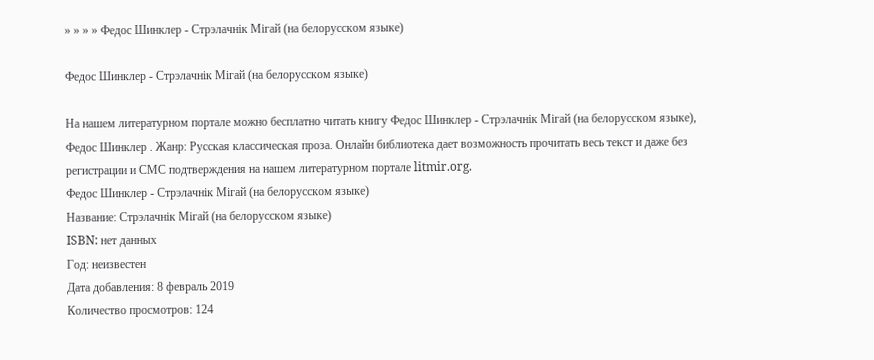» » » » Федос Шинклер - Стрэлачнiк Мiгай (на белорусском языке)

Федос Шинклер - Стрэлачнiк Мiгай (на белорусском языке)

На нашем литературном портале можно бесплатно читать книгу Федос Шинклер - Стрэлачнiк Мiгай (на белорусском языке), Федос Шинклер . Жанр: Русская классическая проза. Онлайн библиотека дает возможность прочитать весь текст и даже без регистрации и СМС подтверждения на нашем литературном портале litmir.org.
Федос Шинклер - Стрэлачнiк Мiгай (на белорусском языке)
Название: Стрэлачнiк Мiгай (на белорусском языке)
ISBN: нет данных
Год: неизвестен
Дата добавления: 8 февраль 2019
Количество просмотров: 124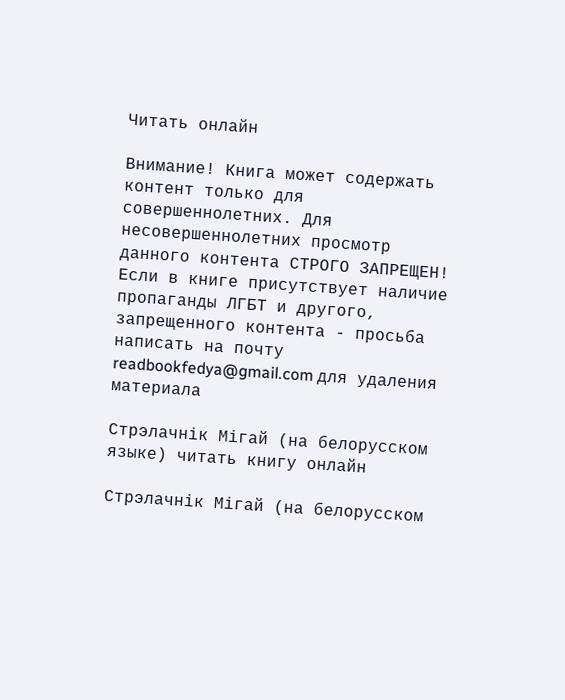Читать онлайн

Внимание! Книга может содержать контент только для совершеннолетних. Для несовершеннолетних просмотр данного контента СТРОГО ЗАПРЕЩЕН! Если в книге присутствует наличие пропаганды ЛГБТ и другого, запрещенного контента - просьба написать на почту readbookfedya@gmail.com для удаления материала

Стрэлачнiк Мiгай (на белорусском языке) читать книгу онлайн

Стрэлачнiк Мiгай (на белорусском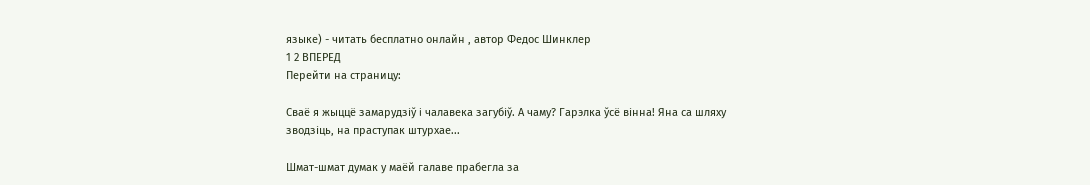языке) - читать бесплатно онлайн , автор Федос Шинклер
1 2 ВПЕРЕД
Перейти на страницу:

Сваё я жыццё замарудзiў i чалавека загубiў. А чаму? Гарэлка ўсё вiнна! Яна са шляху зводзiць, на праступак штурхае...

Шмат-шмат думак у маёй галаве прабегла за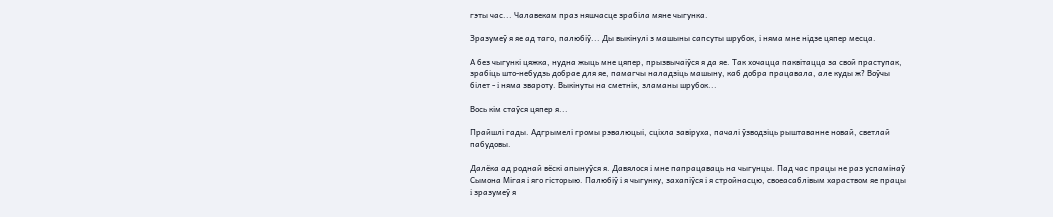гэты час... Чалавекам праз няшчасце зрабiла мяне чыгунка.

Зразумеў я яе ад таго, палюбiў... Ды выкiнулi з машыны сапсуты шрубок, i няма мне нiдзе цяпер месца.

А без чыгункi цяжка, нудна жыць мне цяпер, прызвычаiўся я да яе. Так хочацца паквiтацца за свой праступак, зрабiць што-небудзь добрае для яе, памагчы наладзiць машыну, каб добра працавала, але куды ж? Воўчы бiлет - i няма звароту. Выкiнуты на сметнiк, зламаны шрубок...

Вось кiм стаўся цяпер я...

Прайшлi гады. Адгрымелi громы рэвалюцыi, сцiхла завiруха, пачалi ўзводзiць рыштаванне новай, светлай пабудовы.

Далёка ад роднай вёскi апынуўся я. Давялося i мне папрацаваць на чыгунцы. Пад час працы не раз успамiнаў Сымона Мiгая i яго гiсторыю. Палюбiў i я чыгунку, захапiўся i я стройнасцю, своеасаблiвым хараством яе працы i зразумеў я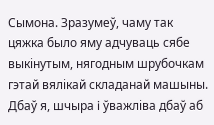Сымона. Зразумеў, чаму так цяжка было яму адчуваць сябе выкiнутым, нягодным шрубочкам гэтай вялiкай складанай машыны. Дбаў я, шчыра i ўважлiва дбаў аб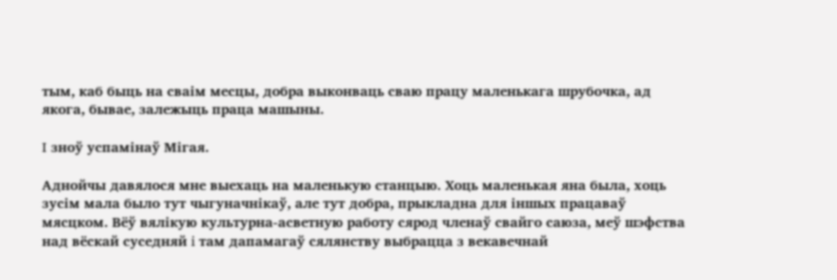тым, каб быць на сваiм месцы, добра выконваць сваю працу маленькага шрубочка, ад якога, бывае, залежыць праца машыны.

I зноў успамiнаў Мiгая.

Аднойчы давялося мне выехаць на маленькую станцыю. Хоць маленькая яна была, хоць зусiм мала было тут чыгуначнiкаў, але тут добра, прыкладна для iншых працаваў мясцком. Вёў вялiкую культурна-асветную работу сярод членаў свайго саюза, меў шэфства над вёскай суседняй i там дапамагаў сялянству выбрацца з векавечнай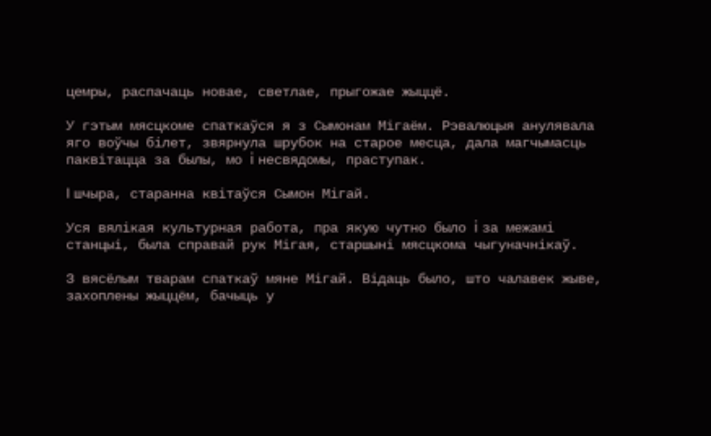цемры, распачаць новае, светлае, прыгожае жыццё.

У гэтым мясцкоме спаткаўся я з Сымонам Мiгаём. Рэвалюцыя анулявала яго воўчы бiлет, звярнула шрубок на старое месца, дала магчымасць паквiтацца за былы, мо i несвядомы, праступак.

I шчыра, старанна квiтаўся Сымон Мiгай.

Уся вялiкая культурная работа, пра якую чутно было i за межамi станцыi, была справай рук Мiгая, старшынi мясцкома чыгуначнiкаў.

З вясёлым тварам спаткаў мяне Мiгай. Вiдаць было, што чалавек жыве, захоплены жыццём, бачыць у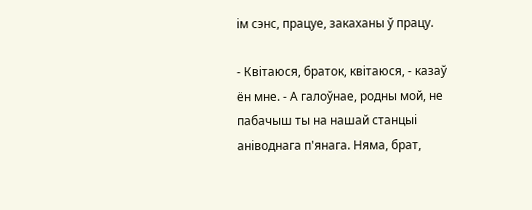iм сэнс, працуе, закаханы ў працу.

- Квiтаюся, браток, квiтаюся, - казаў ён мне. - А галоўнае, родны мой, не пабачыш ты на нашай станцыi анiводнага п'янага. Няма, брат,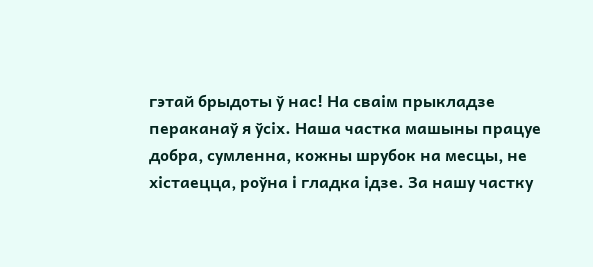гэтай брыдоты ў нас! На сваiм прыкладзе пераканаў я ўсiх. Наша частка машыны працуе добра, сумленна, кожны шрубок на месцы, не хiстаецца, роўна i гладка iдзе. За нашу частку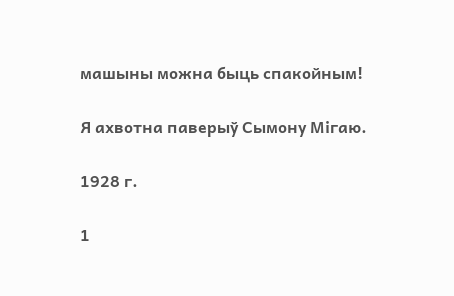машыны можна быць спакойным!

Я ахвотна паверыў Сымону Мiгаю.

1928 г.

1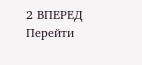2 ВПЕРЕД
Перейти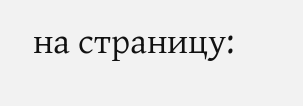на страницу: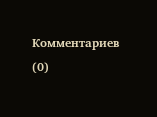Комментариев (0)